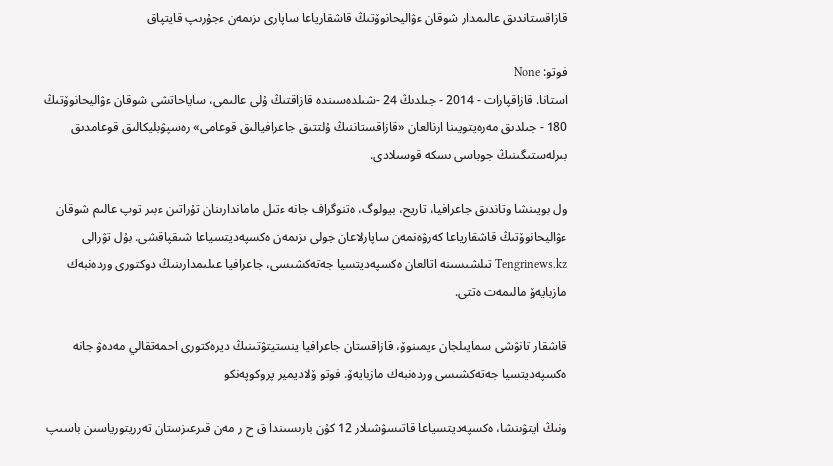قازاقستاندىق عالىمدار شوقان ءۋاليحانوۆتىڭ قاشقارياعا ساپارى ىزىمەن ءجۇرىپ قايتپاق

فوتو: None
استانا. قازاقپارات - 2014 - جىلدىڭ 24 -شىلدەسىندە قازاقتىڭ ۇلى عالىمى، ساياحاتشى شوقان ءۋاليحانوۆتىڭ 180 - جىلدىق مەرەيتويىنا ارنالعان «قازاقستاننىڭ ۇلتتىق جاعرافيالىق قوعامى» رەسپۋبليكالىق قوعامدىق بىرلەستىگىنىڭ جوباسى ىسكە قوسىلادى.

ول بويىنشا وتاندىق جاعرافيا، تاريح، بيولوگ، ەتنوگراف جانە ءتىل ماماندارىنان تۇراتىن ءبىر توپ عالىم شوقان ءۋاليحانوۆتىڭ قاشقارياعا كەرۋەنمەن ساپارلاعان جولى ىزىمەن ەكسپەديتسياعا شىقپاقشى. بۇل تۋرالى Tengrinews.kz تىلشىسىنە اتالعان ەكسپەديتسيا جەتەكشىسى، جاعرافيا عىلىمدارىنىڭ دوكتورى وردەنبەك مازبايەۆ مالىمەت ەتتى.

قاشقار تانۋشى سمايىلجان ءيمىنوۆ، قازاقستان جاعرافيا ينستيتۋتىنىڭ ديرەكتورى احمەتقالي مەدەۋ جانە ەكسپەديتسيا جەتەكشىسى وردەنبەك مازبايەۆ. فوتو ۆلاديمير پروكوپەنكو

ونىڭ ايتۋىنشا، ەكسپەديتسياعا قاتىسۋشىلار 12 كۇن بارىسىندا ق ح ر مەن قىرعىزستان تەرريتورياسىن باسىپ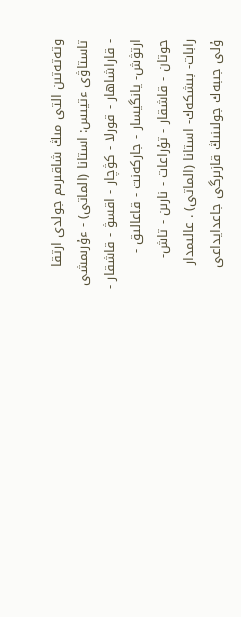وتەتەتىن التى مىڭ شاقىرىم جولدى ارتقا تاستاۋى ءتيىس: استانا (الماتى) - ءۇرىمشى - قاراشاھار - قورلا - كۋچار - اقسۋ - قاشقار - ارتۋش- يانگيسار - جاركەنت - قاعالىق - حوتان - قاشقار - تۇراعات - نارىن - تاش- رابات- بىشكەك- استانا (الماتى) . عالىمدار ۇلى جىبەك جولىنىڭ قازىرگى جاعدايداعى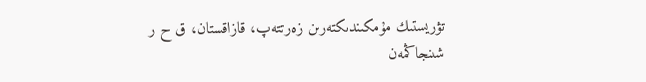تۋريستىك مۇمكىندىكتەرىن زەرتتەپ، قازاقستان، ق ح ر شىنجاڭمەن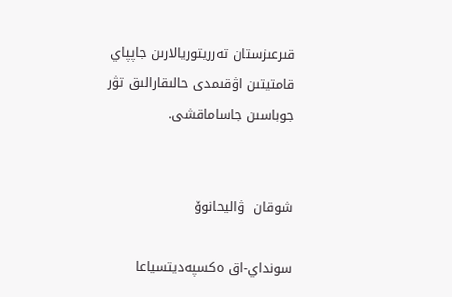قىرعىزستان تەرريتوريالارىن جاپپاي قامتيتىن اۋقىمدى حالىقارالىق تۋر جوباسىن جاساماقشى.


شوقان  ۋاليحانوۆ

سونداي-اق ەكسپەديتسياعا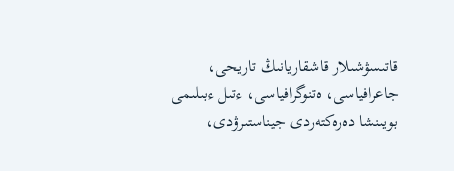قاتىسۋشىلار قاشقاريانىڭ تاريحى، جاعرافياسى، ەتنوگرافياسى، ءتىل ءبىلىمى بويىنشا دەرەكتەردى جيناستىرۋدى،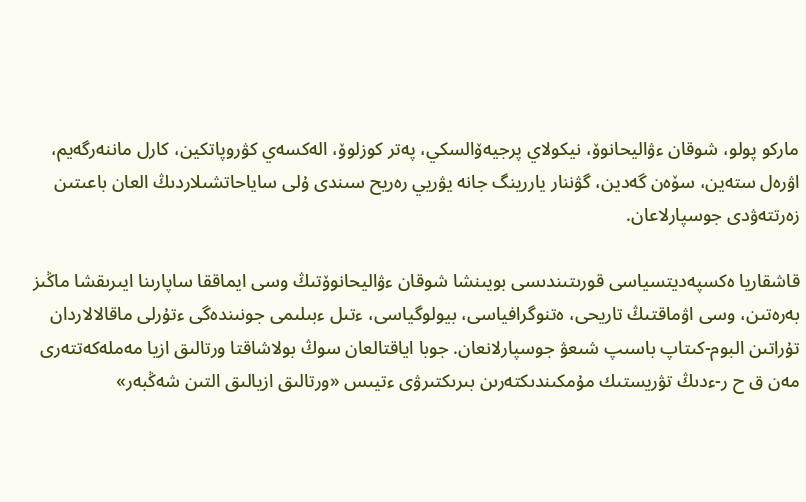ماركو پولو، شوقان ءۋاليحانوۆ، نيكولاي پرجيەۆالسكي، پەتر كوزلوۆ، الەكسەي كۋروپاتكين، كارل ماننەرگەيم، اۋرەل ستەين، سۆەن گەدين، گۋننار ياررينگ جانە يۋريي رەريح سىندى ۇلى ساياحاتشىلاردىڭ العان باعىتىن زەرتتەۋدى جوسپارلاعان.

قاشقاريا ەكسپەديتسياسى قورىتىندىسى بويىنشا شوقان ءۋاليحانوۆتىڭ وسى ايماققا ساپارىنا ايىرىقشا ماڭىز بەرەتىن، وسى اۋماقتىڭ تاريحى، ەتنوگرافياسى، بيولوگياسى، ءتىل ءبىلىمى جونىندەگى ءتۇرلى ماقالالاردان تۇراتىن البوم-كىتاپ باسىپ شىعۋ جوسپارلانعان. جوبا اياقتالعان سوڭ بولاشاقتا ورتالىق ازيا مەملەكەتتەرى مەن ق ح ر-ءدىڭ تۋريستىك مۇمكىندىكتەرىن بىرىكتىرۋى ءتيىس «ورتالىق ازيالىق التىن شەڭبەر»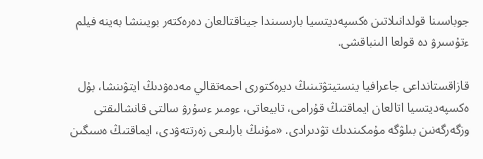جوباسىنا قولدانىلاتىن ەكسپەديتسيا بارىسىندا جيناقتالعان دەرەكتەر بويىنشا بەينە فيلم ءتۇسىرۋ دە قولعا الىنباقشى.

قازاقستانداعى جاعرافيا ينستيتۋتىنىڭ ديرەكتورى احمەتقالي مەدەۋدىڭ ايتۋىنشا، بۇل ەكسپەديتسيا اتالعان ايماقتىڭ قۇرامى، تابيعاتى، ءومىر ءسۇرۋ سالتى قانشالىقتى وزگەرگەنىن بىلۋگە مۇمكىندىك تۋدىرادى. «مۇنىڭ بارلىعى زەرتتەۋدى، ايماقتىڭ ەسىگىن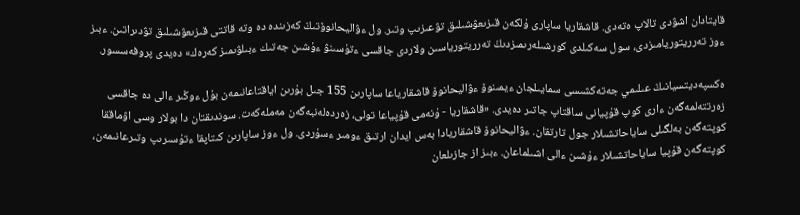قايتادان اشۋدى تالاپ ەتەدى. قاشقاريا ساپارى ۇلكەن قىزىعۋشىلىق تۋعىزىپ وتىر. ول ءۋاليحانوۆتىڭ كەزىندە دە وتە قاتتى قىزىعۋشىلىق تۋدىراتىن. ءبىز ءوز تەرريتوريامىزدى، سول سەكىلدى كورشىلەرىمىزدىڭ تەرريتورياسىن ولاردى جاقسى ءتۇسىنۋ ءۇشىن جەتىك ءبىلۋىمىز كەرەك» دەيدى پروفەسسور.

ەكسپەديتسيانىڭ عىلىمي جەتەكشىسى سمايىلجان ءيمىنوۆ ءۋاليحانوۆ قاشقارياعا ساپارىن 155 جىل بۇرىن اياقتاعانىمەن بۇل ءوڭىر ءالى دە جاقسى زەرتتەلمەگەن ءارى كوپ قۇپيانى ساقتاپ جاتىر دەيدى. «قاشقاريا - ۇنەمى قۇپياعا تولى، زەردەلەنبەگەن مەملەكەت. سوندىقتان دا بولار وسى اۋماققا كوپتەگەن بەلگىلى ساياحاتشىلار جول تارتقان. ءۋاليحانوۆ قاشقاريادا بەس ايدان ارتىق ءومىر ءسۇردى. ول ءوز ساپارىن كىتاپقا ءتۇسىرىپ وتىرعانىمەن، كوپتەگەن قۇپيا ساياحاتشىلار ءۇشىن ءالى اشىلماعان. ءبىز از جازىلعان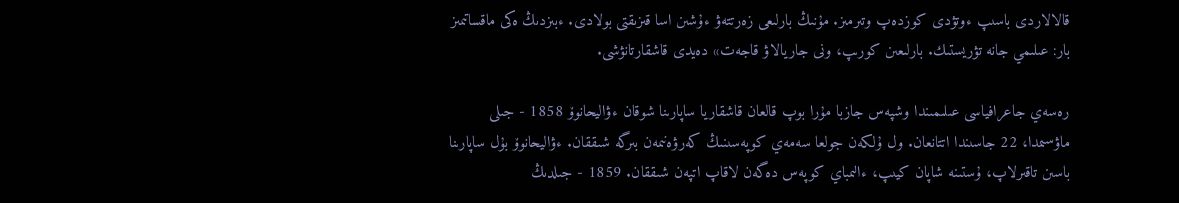قالالاردى باسىپ ءوتۋدى كوزدەپ وتىرمىز. مۇنىڭ بارلىعى زەرتتەۋ ءۇشىن اسا قىزىقتى بولادى. ءبىزدىڭ ەكى ماقساتىمىز بار: عىلىمي جانە تۋريستىك. بارلىعىن كورىپ، ونى جاريالاۋ قاجەت» دەيدى قاشقارتانۋشى.

رەسەي جاعرافياسى عىلىمىندا وشپەس جازبا مۇرا بوپ قالعان قاشقاريا ساپارىنا شوقان ءۋاليحانوۆ 1858 - جىلى ماۋسىمدا، 22 جاسىندا اتتانعان. ول ۇلكەن جولعا سەمەي كوپەسىنىڭ كەرۋەنىمەن بىرگە شىققان. ءۋاليحانوۆ بۇل ساپارىنا باسىن تاقىرلاپ، ۇستىنە شاپان كيىپ، ءالىمباي كوپەس دەگەن لاقاپ اتپەن شىققان. 1859 - جىلدىڭ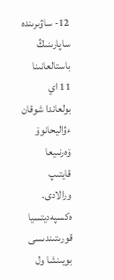12- ساۋىرىندە ساپارىنىڭ باستالعانىنا 11 اي بولعاندا شوقان ءۋاليحانوۆ ۆەرنىيعا قايتىپ ورالادى. ەكسپەديتسيا قورىتىندىسى بويىنشا ول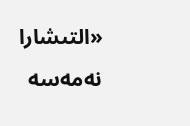«التىشارا نەمەسە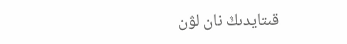قىتايدىڭ نان لۋن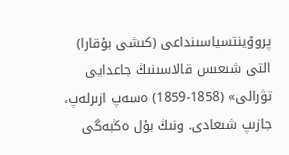پروۆينتسياسىنداعى (كىشى بۇقارا) التى شىعىس قالاسىنىڭ جاعدايى تۋرالى» (1858-1859) ەسەپ ازىرلەپ، جازىپ شىعادى. ونىڭ بۇل ەڭبەگى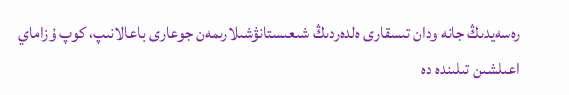رەسەيدىڭ جانە ودان تىسقارى ەلدەردىڭ شىعىستانۋشىلارىمەن جوعارى باعالانىپ، كوپ ۇزاماي اعىلشىن تىلىندە دە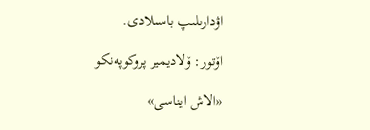اۋدارىلىپ باسىلادى.

اۆتور: ۆلاديمير پروكوپەنكو

«الاش ايناسى»